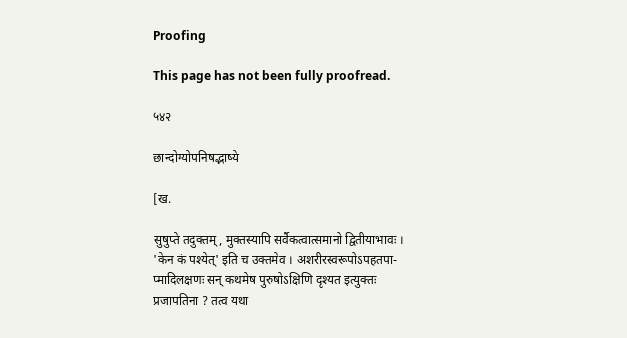Proofing

This page has not been fully proofread.

५४२

छान्दोग्योपनिषद्भाष्ये

[ख.

सुषुप्ते तदुक्तम्, मुक्तस्यापि सर्वैकत्वात्समानो द्वितीयाभावः ।
'केन कं पश्येत्' इति च उक्तमेव । अशरीरस्वरूपोऽपहतपा-
प्मादिलक्षणः सन् कथमेष पुरुषोऽक्षिणि दृश्यत इत्युक्तः
प्रजापतिना ? तत्व यथा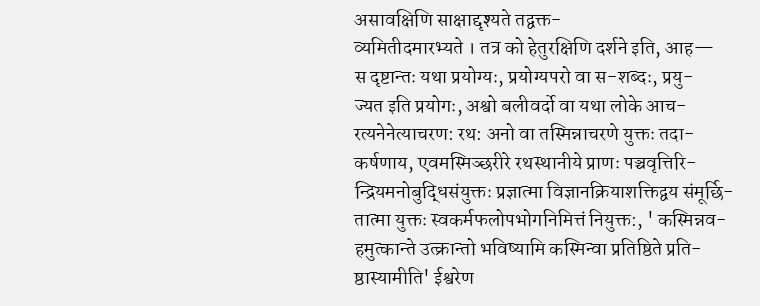असावक्षिणि साक्षाद्दृश्यते तद्वक्त-
व्यमितीदमारभ्यते । तत्र को हेतुरक्षिणि दर्शने इति, आह—
स दृष्टान्तः यथा प्रयोग्यः, प्रयोग्यपरो वा स-शब्दः, प्रयु-
ज्यत इति प्रयोगः, अश्वो बलीवर्दो वा यथा लोके आच-
रत्यनेनेत्याचरण: रथ: अनो वा तस्मिन्नाचरणे युक्तः तदा-
कर्षणाय, एवमस्मिञ्छरीरे रथस्थानीये प्राणः पञ्चवृत्तिरि-
न्द्रियमनोबुद्धिसंयुक्तः प्रज्ञात्मा विज्ञानक्रियाशक्तिद्वय संमूर्छि-
तात्मा युक्तः स्वकर्मफलोपभोगनिमित्तं नियुक्त:, ' कस्मिन्नव-
हमुत्कान्ते उत्क्रान्तो भविष्यामि कस्मिन्वा प्रतिष्ठिते प्रति-
ष्ठास्यामीति' ईश्वरेण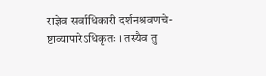राज्ञेव सर्वाधिकारी दर्शनश्रवणचे-
ष्टाव्यापारेऽधिकृतः । तस्यैव तु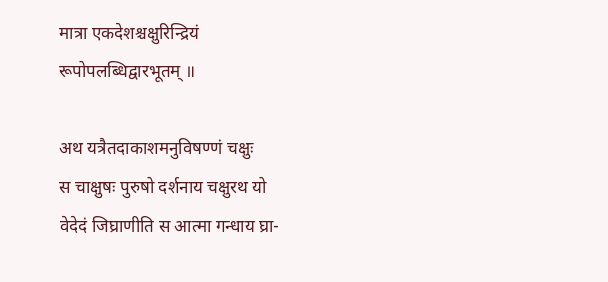मात्रा एकदेशश्चक्षुरिन्द्रियं
रूपोपलब्धिद्वारभूतम् ॥

अथ यत्रैतदाकाशमनुविषण्णं चक्षुः
स चाक्षुषः पुरुषो दर्शनाय चक्षुरथ यो
वेदेदं जिघ्राणीति स आत्मा गन्धाय घ्रा-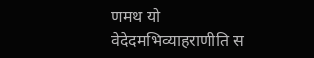णमथ यो वेदेदमभिव्याहराणीति स